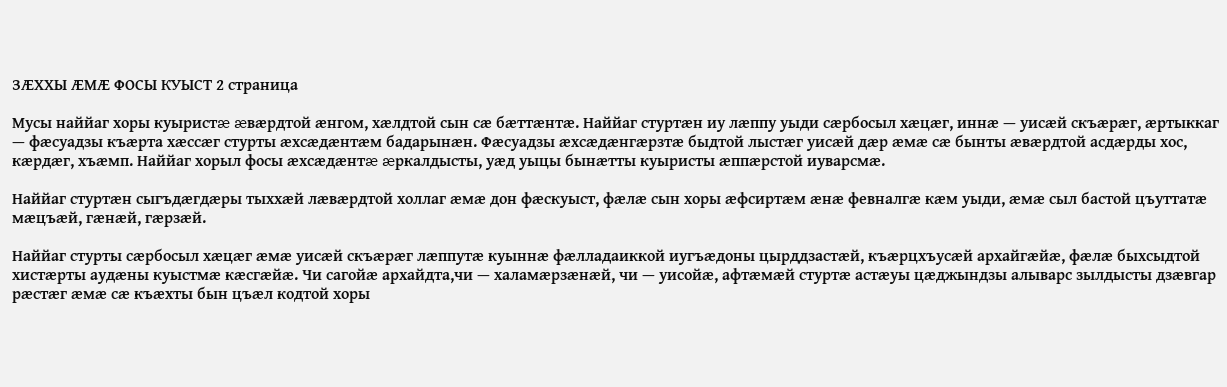ЗÆХХЫ ÆМÆ ФОСЫ КУЫСТ 2 страница

Мусы наййаг хоры куыристæ æвæрдтой æнгом, хæлдтой сын сæ бæттæнтæ. Наййаг стуртæн иу лæппу уыди сæрбосыл хæцæг, иннæ — уисæй скъæрæг, æртыккаг — фæсуадзы къæрта хæссæг стурты æхсæдæнтæм бадарынæн. Фæсуадзы æхсæдæнгæрзтæ быдтой лыстæг уисæй дæр æмæ сæ бынты æвæрдтой асдæрды хос, кæрдæг, хъæмп. Наййаг хорыл фосы æхсæдæнтæ æркалдысты, уæд уыцы бынæтты куыристы æппæрстой иуварсмæ.

Наййаг стуртæн сыгъдæгдæры тыххæй лæвæрдтой холлаг æмæ дон фæскуыст, фæлæ сын хоры æфсиртæм æнæ февналгæ кæм уыди, æмæ сыл бастой цъуттатæ мæцъæй, гæнæй, гæрзæй.

Наййаг стурты сæрбосыл хæцæг æмæ уисæй скъæрæг лæппутæ куыннæ фæлладаиккой иугъæдоны цырддзастæй, къæрцхъусæй архайгæйæ, фæлæ быхсыдтой хистæрты аудæны куыстмæ кæсгæйæ. Чи сагойæ архайдта,чи — халамæрзæнæй, чи — уисойæ, афтæмæй стуртæ астæуы цæджындзы алыварс зылдысты дзæвгар рæстæг æмæ сæ къæхты бын цъæл кодтой хоры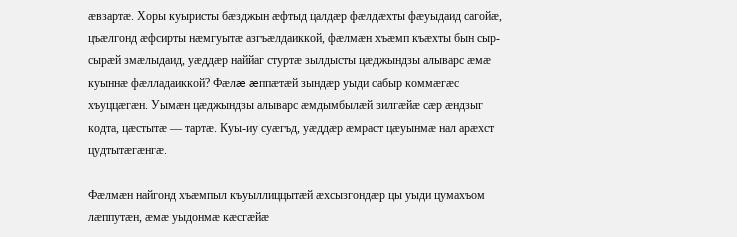æвзартæ. Хоры куыристы бæзджын æфтыд цалдæр фæлдæхты фæуыдаид сагойæ, цъæлгонд æфсирты нæмгуытæ азгъæлдаиккой, фæлмæн хъæмп къæхты бын сыр-сырæй змæлыдаид, уæддæр наййаг стуртæ зылдысты цæджындзы алыварс æмæ куыннæ фæлладаиккой? Фæлæ æппæтæй зындæр уыди сабыр коммæгæс хъуццæгæн. Уымæн цæджындзы алыварс æмдымбылæй зилгæйæ сæр æндзыг кодта, цæстытæ — тартæ. Куы-иу суæгъд, уæддæр æмраст цæуынмæ нал арæхст цудтытæгæнгæ.

Фæлмæн найгонд хъæмпыл къуыллиццытæй æхсызгондæр цы уыди цумахъом лæппутæн, æмæ уыдонмæ кæсгæйæ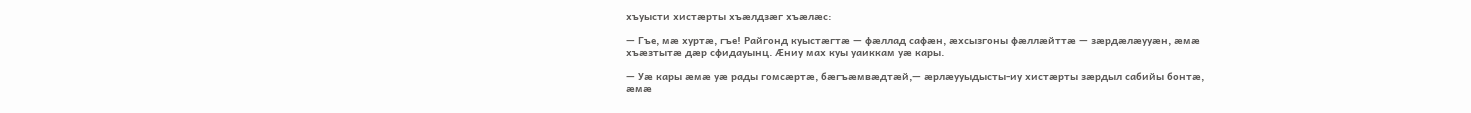хъуысти хистæрты хъæлдзæг хъæлæс:

— Гъе, мæ хуртæ, гъе! Райгонд куыстæгтæ — фæллад сафæн, æхсызгоны фæллæйттæ — зæрдæлæууæн, æмæ хъæзтытæ дæр сфидауынц. Æниу мах куы уаиккам уæ кары.

— Уæ кары æмæ уæ рады гомсæртæ, бæгъæмвæдтæй,— æрлæууыдысты-иу хистæрты зæрдыл сабийы бонтæ, æмæ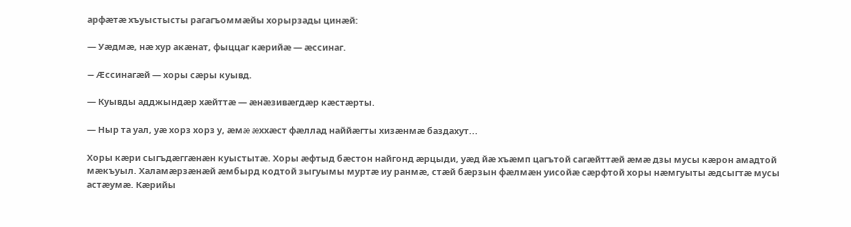арфæтæ хъуыстысты рагагъоммæйы хорырзады цинæй:

— Уæдмæ, нæ хур акæнат, фыццаг кæрийæ — æссинаг.

— Æссинагæй — хоры сæры куывд.

— Куывды адджындæр хæйттæ — æнæзивæгдæр кæстæрты.

— Ныр та уал, уæ хорз хорз у, æмæ æххæст фæллад наййæгты хизæнмæ баздахут...

Хоры кæри сыгъдæггæнæн куыстытæ. Хоры æфтыд бæстон найгонд æрцыди, уæд йæ хъæмп цагътой сагæйттæй æмæ дзы мусы кæрон амадтой мæкъуыл. Халамæрзæнæй æмбырд кодтой зыгуымы муртæ иу ранмæ, стæй бæрзын фæлмæн уисойæ сæрфтой хоры нæмгуыты æдсыгтæ мусы астæумæ. Кæрийы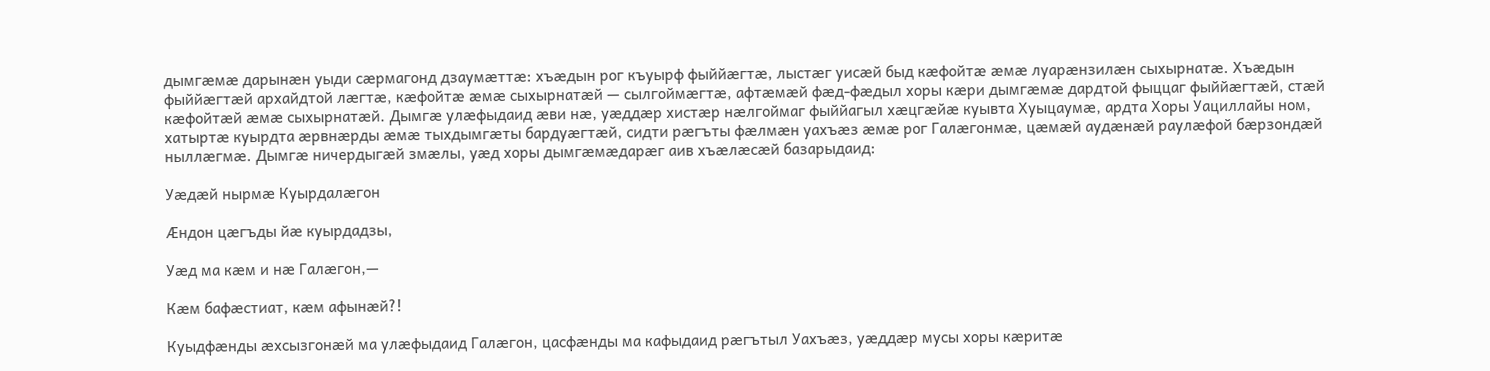дымгæмæ дарынæн уыди сæрмагонд дзаумæттæ: хъæдын рог къуырф фыййæгтæ, лыстæг уисæй быд кæфойтæ æмæ луарæнзилæн сыхырнатæ. Хъæдын фыййæгтæй архайдтой лæгтæ, кæфойтæ æмæ сыхырнатæй — сылгоймæгтæ, афтæмæй фæд-фæдыл хоры кæри дымгæмæ дардтой фыццаг фыййæгтæй, стæй кæфойтæй æмæ сыхырнатæй. Дымгæ улæфыдаид æви нæ, уæддæр хистæр нæлгоймаг фыййагыл хæцгæйæ куывта Хуыцаумæ, ардта Хоры Уациллайы ном, хатыртæ куырдта æрвнæрды æмæ тыхдымгæты бардуæгтæй, сидти рæгъты фæлмæн уахъæз æмæ рог Галæгонмæ, цæмæй аудæнæй раулæфой бæрзондæй ныллæгмæ. Дымгæ ничердыгæй змæлы, уæд хоры дымгæмæдарæг аив хъæлæсæй базарыдаид:

Уæдæй нырмæ Куырдалæгон

Æндон цæгъды йæ куырдадзы,

Уæд ма кæм и нæ Галæгон,—

Кæм бафæстиат, кæм афынæй?!

Куыдфæнды æхсызгонæй ма улæфыдаид Галæгон, цасфæнды ма кафыдаид рæгътыл Уахъæз, уæддæр мусы хоры кæритæ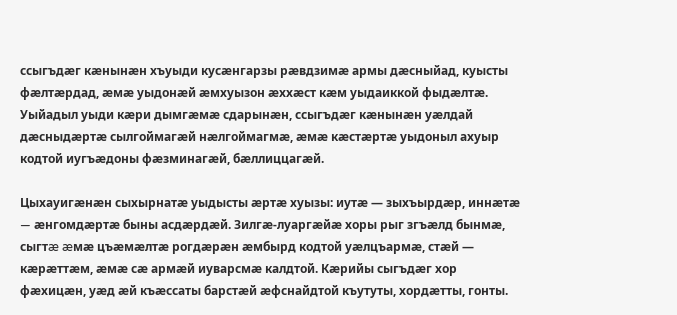ссыгъдæг кæнынæн хъуыди кусæнгарзы рæвдзимæ армы дæсныйад, куысты фæлтæрдад, æмæ уыдонæй æмхуызон æххæст кæм уыдаиккой фыдæлтæ. Уыйадыл уыди кæри дымгæмæ сдарынæн, ссыгъдæг кæнынæн уæлдай дæсныдæртæ сылгоймагæй нæлгоймагмæ, æмæ кæстæртæ уыдоныл ахуыр кодтой иугъæдоны фæзминагæй, бæллиццагæй.

Цыхауигæнæн сыхырнатæ уыдысты æртæ хуызы: иутæ — зыхъырдæр, иннæтæ — æнгомдæртæ быны асдæрдæй. Зилгæ-луаргæйæ хоры рыг згъæлд бынмæ, сыгтæ æмæ цъæмæлтæ рогдæрæн æмбырд кодтой уæлцъармæ, стæй — кæрæттæм, æмæ сæ армæй иуварсмæ калдтой. Кæрийы сыгъдæг хор фæхицæн, уæд æй къæссаты барстæй æфснайдтой къутуты, хордæтты, гонты.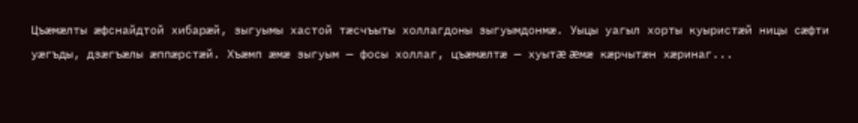Цъæмæлты æфснайдтой хибарæй, зыгуымы хастой тæсчъыты холлагдоны зыгуымдонмæ. Уыцы уагыл хорты куыристæй ницы сæфти уæгъды, дзæгъæлы æппæрстæй. Хъæмп æмæ зыгуым — фосы холлаг, цъæмæлтæ — хуытæ æмæ кæрчытæн хæринаг...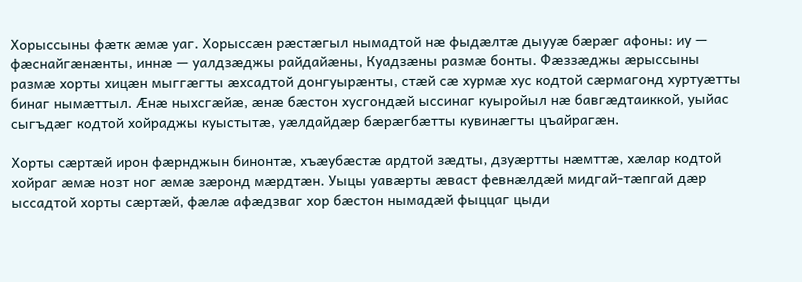Хорыссыны фæтк æмæ уаг. Хорыссæн рæстæгыл нымадтой нæ фыдæлтæ дыууæ бæрæг афоны: иу — фæснайгæнæнты, иннæ — уалдзæджы райдайæны, Куадзæны размæ бонты. Фæззæджы æрыссыны размæ хорты хицæн мыггæгты æхсадтой донгуырæнты, стæй сæ хурмæ хус кодтой сæрмагонд хуртуæтты бинаг нымæттыл. Æнæ ныхсгæйæ, æнæ бæстон хусгондæй ыссинаг куыройыл нæ бавгæдтаиккой, уыйас сыгъдæг кодтой хойраджы куыстытæ, уæлдайдæр бæрæгбæтты кувинæгты цъайрагæн.

Хорты сæртæй ирон фæрнджын бинонтæ, хъæубæстæ ардтой зæдты, дзуæртты нæмттæ, хæлар кодтой хойраг æмæ нозт ног æмæ зæронд мæрдтæн. Уыцы уавæрты æваст февнæлдæй мидгай-тæпгай дæр ыссадтой хорты сæртæй, фæлæ афæдзваг хор бæстон нымадæй фыццаг цыди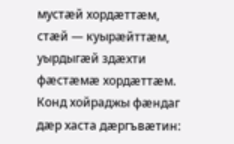мустæй хордæттæм, стæй — куырæйттæм, уырдыгæй здæхти фæстæмæ хордæттæм. Конд хойраджы фæндаг дæр хаста дæргъвæтин: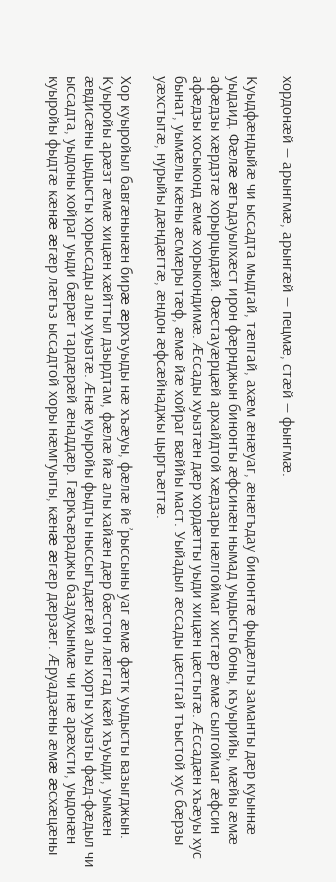хордонæй — арынгмæ, арынгæй — пецмæ, стæй — фынгмæ.

Куыдфæндыйæ чи ыссадта мыдгай, тæпгай, ахæм æнæуаг, æнæгъдау бинонтæ фыдæлты заманты дæр куыннæ уыдаид. Фæлæ æгъдауылхæст ирон фæрнджын бинонты æфсинæн нымад уыдысты боны, къуырийы, мæйы æмæ афæдзы хæрдзтæ хорырцыдæй. Фæстауæрцæй архайдтой хæдзары нæлгоймаг хистæр æмæ сылгоймаг æфсин афæдзы хосыконд æмæ хорыкондимæ. Æссады хуызтæн дæр хордæтты уыди хицæн цæстытæ. Æссадæн хъæуы хус бынат, уымæлы кæны æсмæры тæф, æмæ йæ хойраг вæййы маст. Уыйадыл æссады цæстгай тъыстой хус бæрзы уæхстытæ, нурыйы дæндæгтæ, æндон æфсæйнаджы цыргъæгтæ.

Хор куыройыл бавгæнынæн бирæ æрхъуыды нæ хъæуы, фæлæ йе ’рыссыны уаг æмæ фæтк уыдысты вазыгджын. Куыройы арæзт æмæ хицæн хæйттыл дзырдтам, фæлæ йæ алы хайæн дæр бæстон лæггад кæй хъуыди, уымæн æвдисæны цыдысты хорыссады алы хуызтæ. Æнæ куыройы фыдты ныссыгъдæгæй алы хорты хуызты фæд-фæдыл чи ыссадта, уыдоны хойраг уыди бæрæг тардæрæй æнаддæр. Гæркъæраджы баздухынмæ чи нæ арæхсти, уыдонæн куыройы фыдтæ кæнæ æгæр лæгъз ыссадтой хоры нæмгуыты, кæнæ æгæр дæрзæг. Æруадзæны æмæ æсхæцæны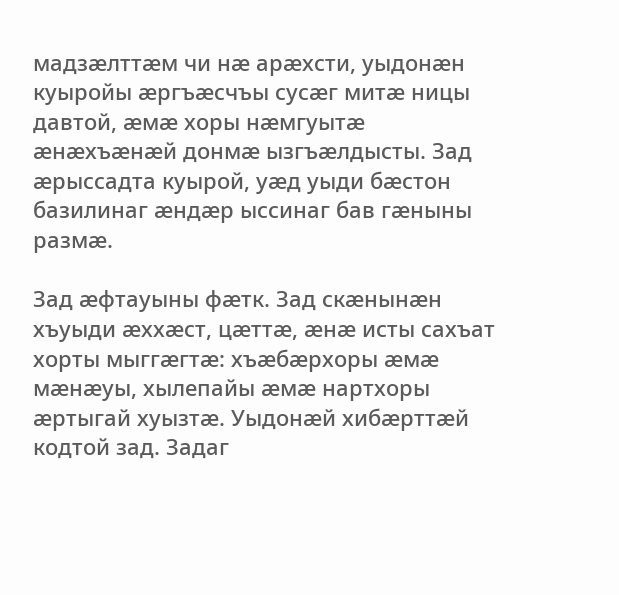мадзæлттæм чи нæ арæхсти, уыдонæн куыройы æргъæсчъы сусæг митæ ницы давтой, æмæ хоры нæмгуытæ æнæхъæнæй донмæ ызгъæлдысты. Зад æрыссадта куырой, уæд уыди бæстон базилинаг æндæр ыссинаг бав гæныны размæ.

Зад æфтауыны фæтк. Зад скæнынæн хъуыди æххæст, цæттæ, æнæ исты сахъат хорты мыггæгтæ: хъæбæрхоры æмæ мæнæуы, хылепайы æмæ нартхоры æртыгай хуызтæ. Уыдонæй хибæрттæй кодтой зад. Задаг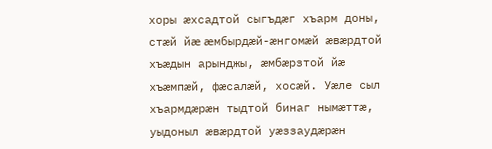хоры æхсадтой сыгъдæг хъарм доны, стæй йæ æмбырдæй-æнгомæй æвæрдтой хъæдын арынджы, æмбæрзтой йæ хъæмпæй, фæсалæй, хосæй. Уæле сыл хъармдæрæн тыдтой бинаг нымæттæ, уыдоныл æвæрдтой уæззаудæрæн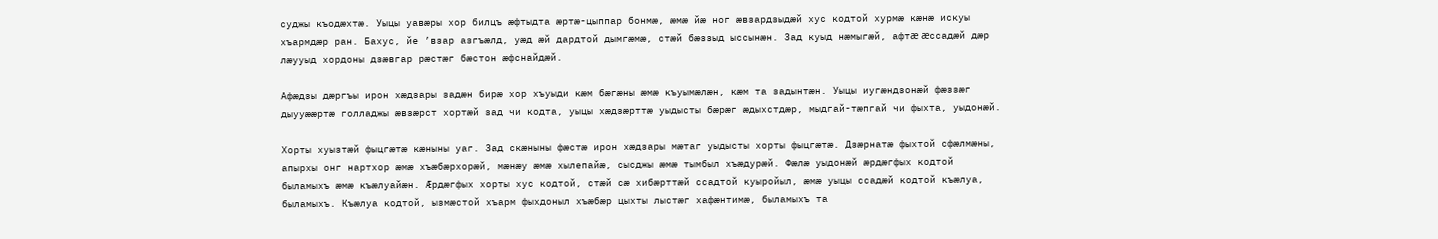суджы къодæхтæ. Уыцы уавæры хор билцъ æфтыдта æртæ-цыппар бонмæ, æмæ йæ ног æвзардзыдæй хус кодтой хурмæ кæнæ искуы хъармдæр ран. Бахус, йе ’взар азгъæлд, уæд æй дардтой дымгæмæ, стæй бæззыд ыссынæн. Зад куыд нæмыгæй, афтæ æссадæй дæр лæууыд хордоны дзæвгар рæстæг бæстон æфснайдæй.

Афæдзы дæргъы ирон хæдзары задæн бирæ хор хъуыди кæм бæгæны æмæ къуымæлæн, кæм та задынтæн. Уыцы иугæндзонæй фæззæг дыууææртæ голладжы æвзæрст хортæй зад чи кодта, уыцы хæдзæрттæ уыдысты бæрæг æдыхстдæр, мыдгай-тæпгай чи фыхта, уыдонæй.

Хорты хуызтæй фыцгæтæ кæныны уаг. Зад скæныны фæстæ ирон хæдзары мæтаг уыдысты хорты фыцгæтæ. Дзæрнатæ фыхтой сфæлмæны, апырхы онг нартхор æмæ хъæбæрхорæй, мæнæу æмæ хылепайæ, сысджы æмæ тымбыл хъæдурæй. Фæлæ уыдонæй æрдæгфых кодтой быламыхъ æмæ къæлуайæн. Æрдæгфых хорты хус кодтой, стæй сæ хибæрттæй ссадтой куыройыл, æмæ уыцы ссадæй кодтой къæлуа, быламыхъ. Къæлуа кодтой, ызмæстой хъарм фыхдоныл хъæбæр цыхты лыстæг хафæнтимæ, быламыхъ та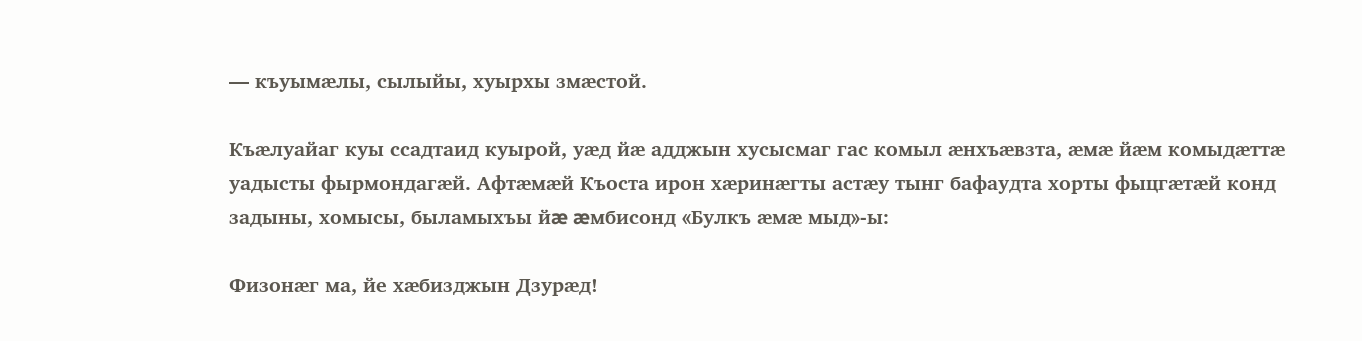— къуымæлы, сылыйы, хуырхы змæстой.

Къæлуайаг куы ссадтаид куырой, уæд йæ адджын хусысмаг гас комыл æнхъæвзта, æмæ йæм комыдæттæ уадысты фырмондагæй. Афтæмæй Къоста ирон хæринæгты астæу тынг бафаудта хорты фыцгæтæй конд задыны, хомысы, быламыхъы йæ æмбисонд «Булкъ æмæ мыд»-ы:

Физонæг ма, йе хæбизджын Дзурæд!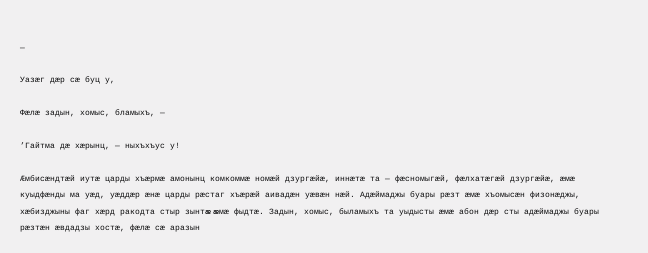—

Уазæг дæр сæ буц у,

Фæлæ задын, хомыс, бламыхъ, —

’Гайтма дæ хæрынц, — ныхъхъус у!

Æмбисæндтæй иутæ царды хъæрмæ амонынц комкоммæ номæй дзургæйæ, иннæтæ та — фæсномыгæй, фæлхатæгæй дзургæйæ, æмæ куыдфæнды ма уæд, уæддæр æнæ царды рæстаг хъæрæй аивадæн уæвæн нæй. Адæймаджы буары рæзт æмæ хъомысæн физонæджы, хæбизджыны фаг хæрд ракодта стыр зынтæ æмæ фыдтæ. Задын, хомыс, быламыхъ та уыдысты æмæ абон дæр сты адæймаджы буары рæзтæн æвдадзы хостæ, фæлæ сæ аразын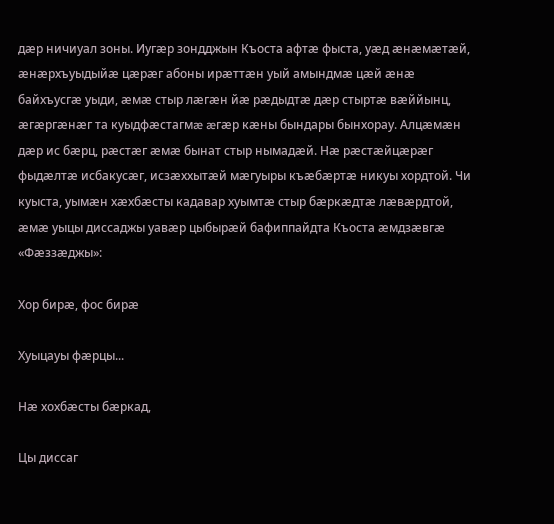дæр ничиуал зоны. Иугæр зондджын Къоста афтæ фыста, уæд æнæмæтæй, æнæрхъуыдыйæ цæрæг абоны ирæттæн уый амындмæ цæй æнæ байхъусгæ уыди, æмæ стыр лæгæн йæ рæдыдтæ дæр стыртæ вæййынц, æгæргæнæг та куыдфæстагмæ æгæр кæны бындары бынхорау. Алцæмæн дæр ис бæрц, рæстæг æмæ бынат стыр нымадæй. Нæ рæстæйцæрæг фыдæлтæ исбакусæг, исзæххытæй мæгуыры къæбæртæ никуы хордтой. Чи куыста, уымæн хæхбæсты кадавар хуымтæ стыр бæркæдтæ лæвæрдтой, æмæ уыцы диссаджы уавæр цыбырæй бафиппайдта Къоста æмдзæвгæ «Фæззæджы»:

Хор бирæ, фос бирæ

Хуыцауы фæрцы...

Нæ хохбæсты бæркад,

Цы диссаг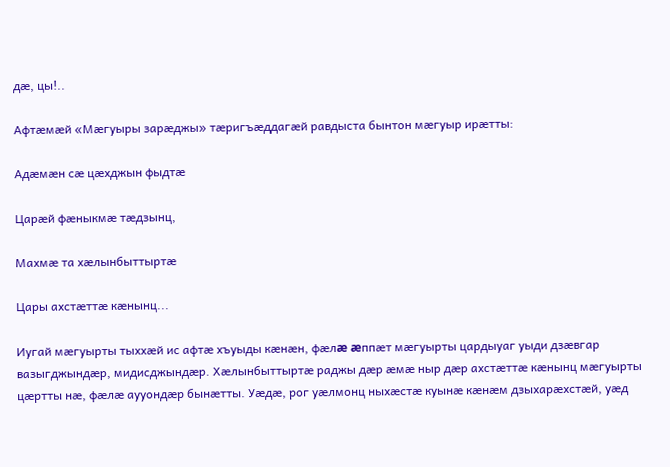дæ, цы!..

Афтæмæй «Мæгуыры зарæджы» тæригъæддагæй равдыста бынтон мæгуыр ирæтты:

Адæмæн сæ цæхджын фыдтæ

Царæй фæныкмæ тæдзынц,

Махмæ та хæлынбыттыртæ

Цары ахстæттæ кæнынц...

Иугай мæгуырты тыххæй ис афтæ хъуыды кæнæн, фæлæ æппæт мæгуырты цардыуаг уыди дзæвгар вазыгджындæр, мидисджындæр. Хæлынбыттыртæ раджы дæр æмæ ныр дæр ахстæттæ кæнынц мæгуырты цæртты нæ, фæлæ аууондæр бынæтты. Уæдæ, рог уæлмонц ныхæстæ куынæ кæнæм дзыхарæхстæй, уæд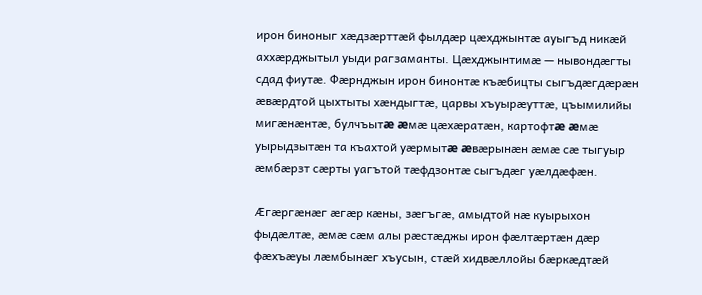ирон биноныг хæдзæрттæй фылдæр цæхджынтæ ауыгъд никæй аххæрджытыл уыди рагзаманты. Цæхджынтимæ — нывондæгты сдад фиутæ. Фæрнджын ирон бинонтæ къæбицты сыгъдæгдæрæн æвæрдтой цыхтыты хæндыгтæ, царвы хъуырæуттæ, цъымилийы мигæнæнтæ, булчъытæ æмæ цæхæратæн, картофтæ æмæ уырыдзытæн та къахтой уæрмытæ æвæрынæн æмæ сæ тыгуыр æмбæрзт сæрты уагътой тæфдзонтæ сыгъдæг уæлдæфæн.

Æгæргæнæг æгæр кæны, зæгъгæ, амыдтой нæ куырыхон фыдæлтæ, æмæ сæм алы рæстæджы ирон фæлтæртæн дæр фæхъæуы лæмбынæг хъусын, стæй хидвæллойы бæркæдтæй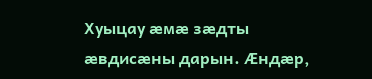Хуыцау æмæ зæдты æвдисæны дарын. Æндæр,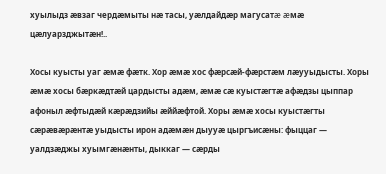хуылыдз æвзаг чердæмыты нæ тасы, уæлдайдæр магусатæ æмæ цæлуарзджытæн!..

Хосы куысты уаг æмæ фæтк. Хор æмæ хос фæрсæй-фæрстæм лæууыдысты. Хоры æмæ хосы бæркæдтæй цардысты адæм, æмæ сæ куыстæгтæ афæдзы цыппар афоныл æфтыдæй кæрæдзийы æййæфтой. Хоры æмæ хосы куыстæгты сæрæвæрæнтæ уыдысты ирон адæмæн дыууæ цыргъисæны: фыццаг — уалдзæджы хуымгæнæнты, дыккаг — сæрды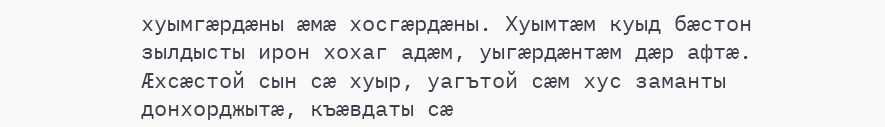хуымгæрдæны æмæ хосгæрдæны. Хуымтæм куыд бæстон зылдысты ирон хохаг адæм, уыгæрдæнтæм дæр афтæ. Æхсæстой сын сæ хуыр, уагътой сæм хус заманты донхорджытæ, къæвдаты сæ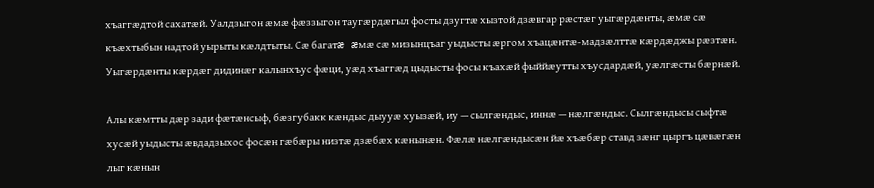хъаггæдтой сахатæй. Уалдзыгон æмæ фæззыгон таугæрдæгыл фосты дзугтæ хызтой дзæвгар рæстæг уыгæрдæнты, æмæ сæ къæхтыбын надтой уырыты кæлдтыты. Сæ багатæ æмæ сæ мизынцъаг уыдысты æргом хъацæнтæ-мадзæлттæ кæрдæджы рæзтæн. Уыгæрдæнты кæрдæг дидинæг калынхъус фæци, уæд хъаггæд цыдысты фосы къахæй фыййæутты хъусдардæй, уæлгæсты бæрнæй.

Алы кæмтты дæр зади фæтæнсыф, бæзгубакк кæндыс дыууæ хуызæй, иу — сылгæндыс, иннæ — нæлгæндыс. Сылгæндысы сыфтæ хусæй уыдысты æвдадзыхос фосæн гæбæры низтæ дзæбæх кæнынæн. Фæлæ нæлгæндысæн йæ хъæбæр ставд зæнг цыргъ цæвæгæн лыг кæнын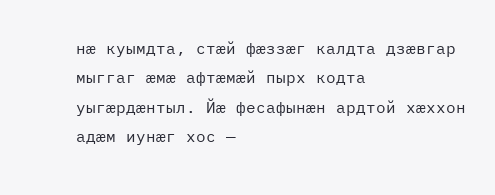нæ куымдта, стæй фæззæг калдта дзæвгар мыггаг æмæ афтæмæй пырх кодта уыгæрдæнтыл. Йæ фесафынæн ардтой хæххон адæм иунæг хос —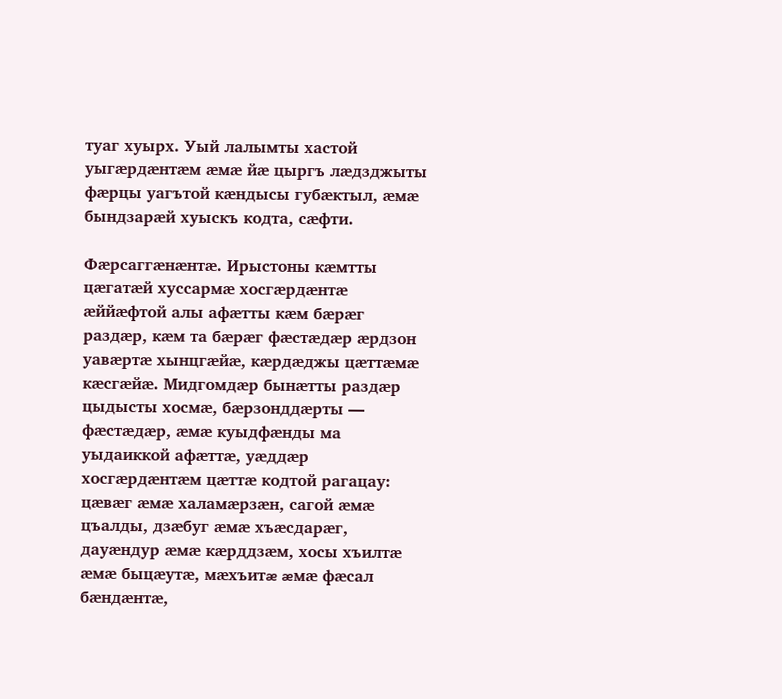туаг хуырх. Уый лалымты хастой уыгæрдæнтæм æмæ йæ цыргъ лæдзджыты фæрцы уагътой кæндысы губæктыл, æмæ бындзарæй хуыскъ кодта, сæфти.

Фæрсаггæнæнтæ. Ирыстоны кæмтты цæгатæй хуссармæ хосгæрдæнтæ æййæфтой алы афæтты кæм бæрæг раздæр, кæм та бæрæг фæстæдæр æрдзон уавæртæ хынцгæйæ, кæрдæджы цæттæмæ кæсгæйæ. Мидгомдæр бынæтты раздæр цыдысты хосмæ, бæрзонддæрты — фæстæдæр, æмæ куыдфæнды ма уыдаиккой афæттæ, уæддæр хосгæрдæнтæм цæттæ кодтой рагацау: цæвæг æмæ халамæрзæн, сагой æмæ цъалды, дзæбуг æмæ хъæсдарæг, дауæндур æмæ кæрддзæм, хосы хъилтæ æмæ быцæутæ, мæхъитæ æмæ фæсал бæндæнтæ,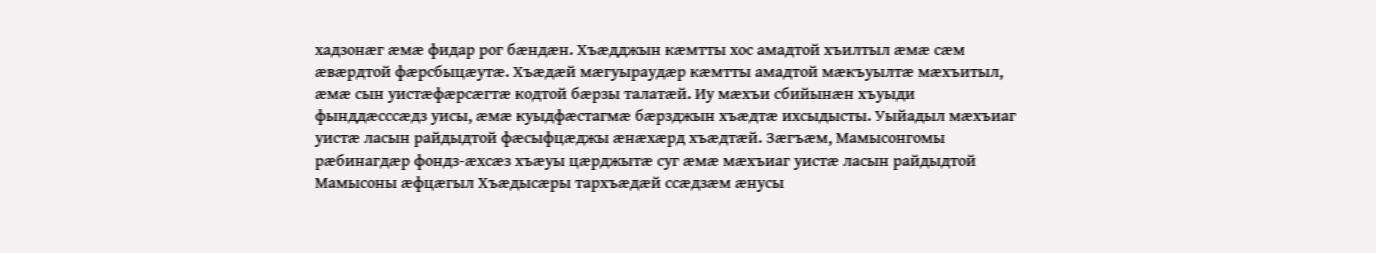хадзонæг æмæ фидар рог бæндæн. Хъæдджын кæмтты хос амадтой хъилтыл æмæ сæм æвæрдтой фæрсбыцæутæ. Хъæдæй мæгуыраудæр кæмтты амадтой мæкъуылтæ мæхъитыл, æмæ сын уистæфæрсæгтæ кодтой бæрзы талатæй. Иу мæхъи сбийынæн хъуыди фынддæсссæдз уисы, æмæ куыдфæстагмæ бæрзджын хъæдтæ ихсыдысты. Уыйадыл мæхъиаг уистæ ласын райдыдтой фæсыфцæджы æнæхæрд хъæдтæй. Зæгъæм, Мамысонгомы рæбинагдæр фондз-æхсæз хъæуы цæрджытæ суг æмæ мæхъиаг уистæ ласын райдыдтой Мамысоны æфцæгыл Хъæдысæры тархъæдæй ссæдзæм æнусы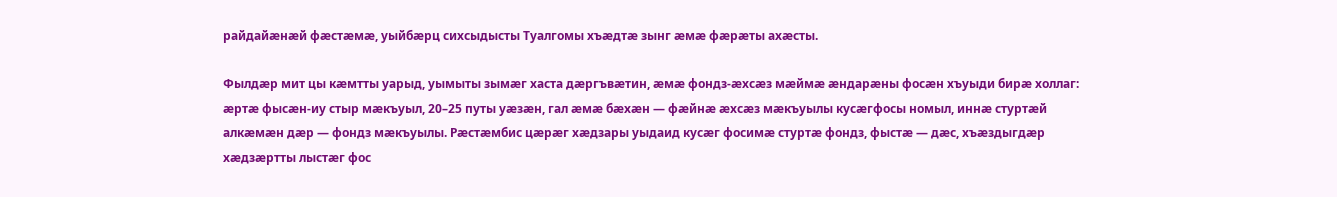райдайæнæй фæстæмæ, уыйбæрц сихсыдысты Туалгомы хъæдтæ зынг æмæ фæрæты ахæсты.

Фылдæр мит цы кæмтты уарыд, уымыты зымæг хаста дæргъвæтин, æмæ фондз-æхсæз мæймæ æндарæны фосæн хъуыди бирæ холлаг: æртæ фысæн-иу стыр мæкъуыл, 20–25 путы уæзæн, гал æмæ бæхæн — фæйнæ æхсæз мæкъуылы кусæгфосы номыл, иннæ стуртæй алкæмæн дæр — фондз мæкъуылы. Рæстæмбис цæрæг хæдзары уыдаид кусæг фосимæ стуртæ фондз, фыстæ — дæс, хъæздыгдæр хæдзæртты лыстæг фос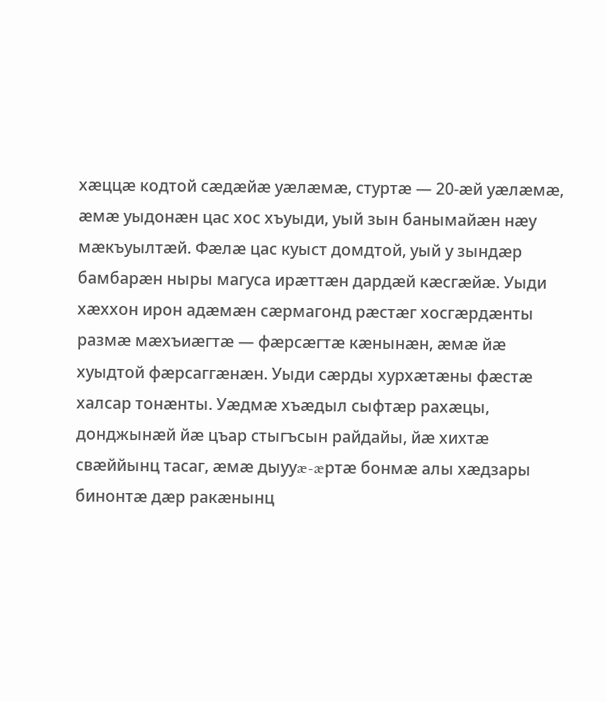хæццæ кодтой сæдæйæ уæлæмæ, стуртæ — 20-æй уæлæмæ, æмæ уыдонæн цас хос хъуыди, уый зын банымайæн нæу мæкъуылтæй. Фæлæ цас куыст домдтой, уый у зындæр бамбарæн ныры магуса ирæттæн дардæй кæсгæйæ. Уыди хæххон ирон адæмæн сæрмагонд рæстæг хосгæрдæнты размæ мæхъиæгтæ — фæрсæгтæ кæнынæн, æмæ йæ хуыдтой фæрсаггæнæн. Уыди сæрды хурхæтæны фæстæ халсар тонæнты. Уæдмæ хъæдыл сыфтæр рахæцы, донджынæй йæ цъар стыгъсын райдайы, йæ хихтæ свæййынц тасаг, æмæ дыууæ-æртæ бонмæ алы хæдзары бинонтæ дæр ракæнынц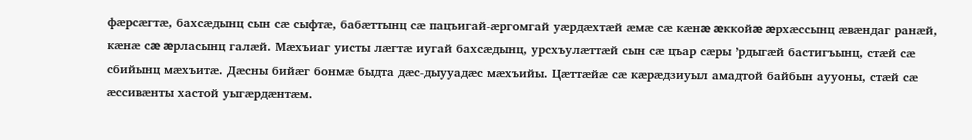фæрсæгтæ, бахсæдынц сын сæ сыфтæ, бабæттынц сæ пацъигай-æргомгай уæрдæхтæй æмæ сæ кæнæ æккойæ æрхæссынц æвæндаг ранæй, кæнæ сæ æрласынц галæй. Мæхъиаг уисты лæгтæ иугай бахсæдынц, урсхъулæттæй сын сæ цъар сæры ’рдыгæй бастигъынц, стæй сæ сбийынц мæхъитæ. Дæсны бийæг бонмæ быдта дæс-дыууадæс мæхъийы. Цæттæйæ сæ кæрæдзиуыл амадтой байбын аууоны, стæй сæ æссивæнты хастой уыгæрдæнтæм.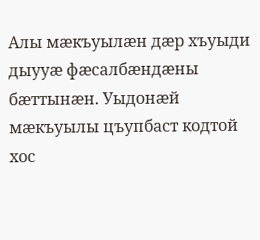Алы мæкъуылæн дæр хъуыди дыууæ фæсалбæндæны бæттынæн. Уыдонæй мæкъуылы цъупбаст кодтой хос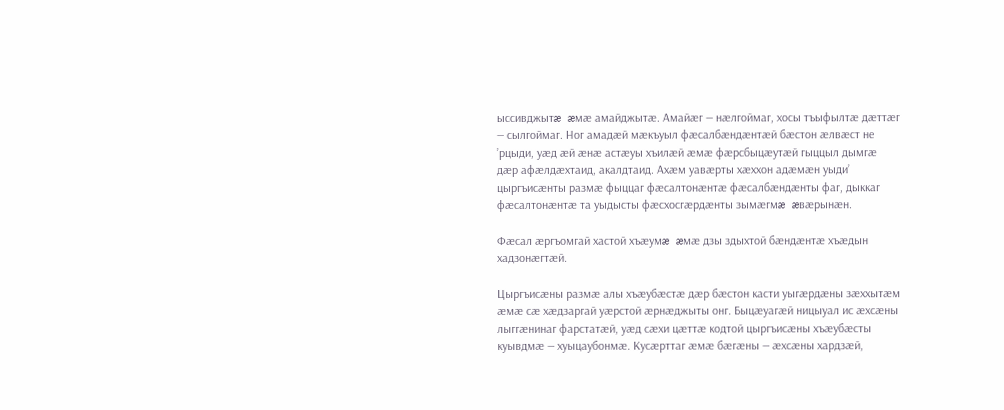ыссивджытæ æмæ амайджытæ. Амайæг — нæлгоймаг, хосы тъыфылтæ дæттæг — сылгоймаг. Ног амадæй мæкъуыл фæсалбæндæнтæй бæстон æлвæст не ’рцыди, уæд æй æнæ астæуы хъилæй æмæ фæрсбыцæутæй гыццыл дымгæ дæр афæлдæхтаид, акалдтаид. Ахæм уавæрты хæххон адæмæн уыди’ цыргъисæнты размæ фыццаг фæсалтонæнтæ фæсалбæндæнты фаг, дыккаг фæсалтонæнтæ та уыдысты фæсхосгæрдæнты зымæгмæ æвæрынæн.

Фæсал æргъомгай хастой хъæумæ æмæ дзы здыхтой бæндæнтæ хъæдын хадзонæгтæй.

Цыргъисæны размæ алы хъæубæстæ дæр бæстон касти уыгæрдæны зæххытæм æмæ сæ хæдзаргай уæрстой æрнæджыты онг. Быцæуагæй ницыуал ис æхсæны лыггæнинаг фарстатæй, уæд сæхи цæттæ кодтой цыргъисæны хъæубæсты куывдмæ — хуыцаубонмæ. Кусæрттаг æмæ бæгæны — æхсæны хардзæй,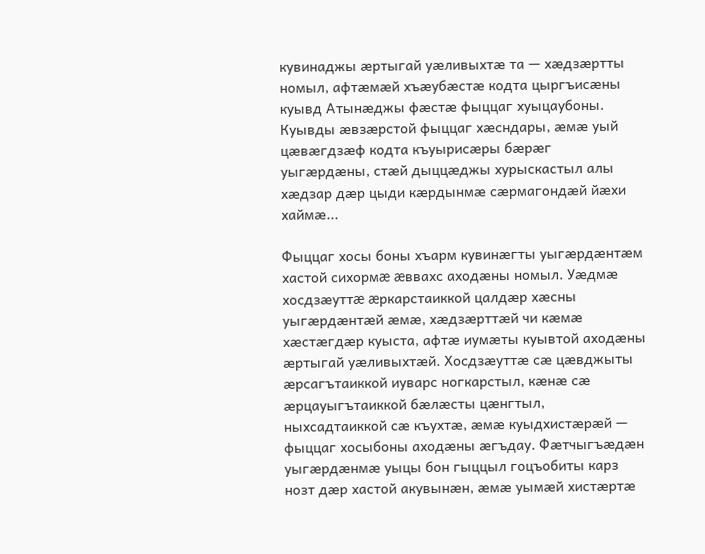кувинаджы æртыгай уæливыхтæ та — хæдзæртты номыл, афтæмæй хъæубæстæ кодта цыргъисæны куывд Атынæджы фæстæ фыццаг хуыцаубоны. Куывды æвзæрстой фыццаг хæсндары, æмæ уый цæвæгдзæф кодта къуырисæры бæрæг уыгæрдæны, стæй дыццæджы хурыскастыл алы хæдзар дæр цыди кæрдынмæ сæрмагондæй йæхи хаймæ...

Фыццаг хосы боны хъарм кувинæгты уыгæрдæнтæм хастой сихормæ æввахс аходæны номыл. Уæдмæ хосдзæуттæ æркарстаиккой цалдæр хæсны уыгæрдæнтæй æмæ, хæдзæрттæй чи кæмæ хæстæгдæр куыста, афтæ иумæты куывтой аходæны æртыгай уæливыхтæй. Хосдзæуттæ сæ цæвджыты æрсагътаиккой иуварс ногкарстыл, кæнæ сæ æрцауыгътаиккой бæлæсты цæнгтыл, ныхсадтаиккой сæ къухтæ, æмæ куыдхистæрæй — фыццаг хосыбоны аходæны æгъдау. Фæтчыгъæдæн уыгæрдæнмæ уыцы бон гыццыл гоцъобиты карз нозт дæр хастой акувынæн, æмæ уымæй хистæртæ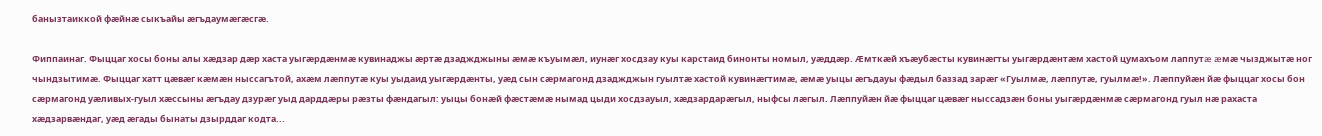банызтаиккой фæйнæ сыкъайы æгъдаумæгæсгæ.

Фиппаинаг. Фыццаг хосы боны алы хæдзар дæр хаста уыгæрдæнмæ кувинаджы æртæ дзаджджыны æмæ къуымæл, иунæг хосдзау куы карстаид бинонты номыл, уæддæр. Æмткæй хъæубæсты кувинæгты уыгæрдæнтæм хастой цумахъом лаппутæ æмæ чызджытæ ног чындзытимæ. Фыццаг хатт цæвæг кæмæн ныссагътой, ахæм лæппутæ куы уыдаид уыгæрдæнты, уæд сын сæрмагонд дзаджджын гуылтæ хастой кувинæгтимæ, æмæ уыцы æгъдауы фæдыл баззад зарæг «Гуылмæ, лæппутæ, гуылмæ!». Лæппуйæн йæ фыццаг хосы бон сæрмагонд уæливых-гуыл хæссыны æгъдау дзурæг уыд дарддæры рæзты фæндагыл: уыцы бонæй фæстæмæ нымад цыди хосдзауыл, хæдзардарæгыл, ныфсы лæгыл. Лæппуйæн йæ фыццаг цæвæг ныссадзæн боны уыгæрдæнмæ сæрмагонд гуыл нæ рахаста хæдзарвæндаг, уæд æгады бынаты дзырддаг кодта...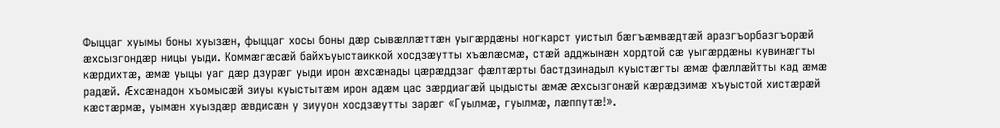Фыццаг хуымы боны хуызæн, фыццаг хосы боны дæр сывæллæттæн уыгæрдæны ногкарст уистыл бæгъæмвæдтæй аразгъорбазгъорæй æхсызгондæр ницы уыди. Коммæгæсæй байхъуыстаиккой хосдзæутты хъæлæсмæ, стæй адджынæн хордтой сæ уыгæрдæны кувинæгты кæрдихтæ, æмæ уыцы уаг дæр дзурæг уыди ирон æхсæнады цæрæддзаг фæлтæрты бастдзинадыл куыстæгты æмæ фæллæйтты кад æмæ радæй. Æхсæнадон хъомысæй зиуы куыстытæм ирон адæм цас зæрдиагæй цыдысты æмæ æхсызгонæй кæрæдзимæ хъуыстой хистæрæй кæстæрмæ, уымæн хуыздæр æвдисæн у зиууон хосдзæутты зарæг «Гуылмæ, гуылмæ, лæппутæ!».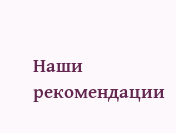Наши рекомендации